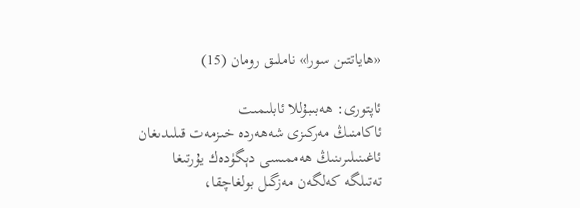«ھاياتتىن سورا» ناملىق رومان (15)

ئاپتورى: ھەبىبۇللا ئابلىمىت
ئاكامنىڭ مەركىزى شەھەردە خىزمەت قىلىدىغان ئاغىنىلىرىنىڭ ھەممىسى دېگۈدەك يۇرتىغا تەتىلگە كەلگەن مەزگىل بولغاچقا،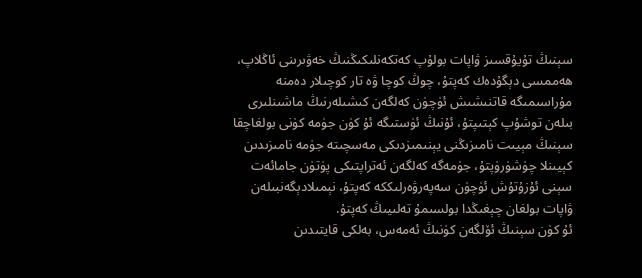سېنىڭ تۇيۇقسىز ۋاپات بولۇپ كەتكەنلىكىڭنىڭ خەۋىرىنى ئاڭلاپ، ھەممسى دېگۇدەك كەپتۇ، چوڭ كوچا ۋە تار كوچىلار دەمنە مۇراسىمىگە قاتنىشىش ئۈچۈن كەلگەن كىشىلەرنىڭ ماشىنلىرى بىلەن توشۇپ كېتىپتۇ، ئۇنىڭ ئۈستىگە ئۇ كۈن جۈمە كۈنى بولغاچقا سېنىڭ مېيىت نامىزىڭنى يېنىمىزدىكى مەسچىتە جۈمە نامىزىدىن كېيىنلا چۈشۈرۈپتۇ، جۈمەگە كەلگەن ئەتراپتىكى پۈتۈن جامائەت سېنى ئۇزۇتۇش ئۈچۈن سەپەرۋەرلىككە كەپتۇ، نېمىلادېگەنبىلەن ۋاپات بولغان چېغىڭدا بولسىمۇ تەلىيىڭ كەپتۇ.
ئۇ كۈن سېنىڭ ئۆلگەن كۈنىڭ ئەمەس، بەلكى قايتىدىن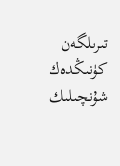تىرىلگەن كۈنىڭدەك شۇنچىلىك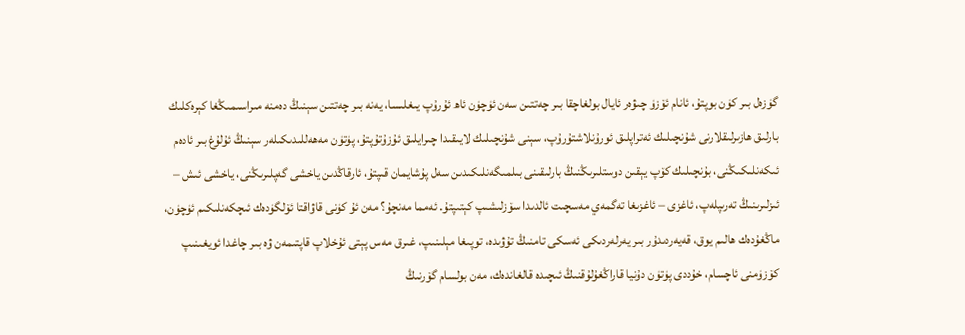گۈزەل بىر كۈن بوپتۇ، ئانام ئۆزۈ چىۋەر ئايال بولغاچقا بىر چەتتىن سەن ئۈچۈن ئاھ ئۇرۇپ يىغلىسا، يەنە بىر چەتتىن سېنىڭ دەمنە مىراسىمىڭغا كېرەكلىك بارلىق ھازىرلىقلارنى شۇنچىلىك ئەتراپلىق ئورۇنلاشتۇرۇپ، سېنى شۇنچىلىك لايىقىدا چىرايلىق ئۇزۇتۇپتۇ، پۈتۈن مەھەللىدىكىلەر سېنىڭ ئۇلۇغ بىر ئادەم ئىكەنلىكىڭنى، بۇنچىلىك كۆپ يېقىن دوستلىرىڭنىڭ بارلىقىنى بىلمىگەنلىكىدىن سەل پۇشايمان قىپتۇ، ئارقاڭدىن ياخشى گەپلىرىڭنى، ياخشى ئىش – ئىزلىرىنىڭ تەرىپلەپ، ئاغزى – ئاغزىغا تەگمەي مەسچىت ئالدىدا سۆزلىشىپ كېتىپتۇ. ئەمما مەنچۇ؟ مەن ئۇ كۈنى قاۋاقتا ئۆلگۈدەك ئىچكەنلىكىم ئۈچۈن، ماڭغۇدەك ھالىم يوق، قەيەردىدۇر بىر يەرلەردىكى ئەسكى تامنىڭ تۇۋىدە، توپىغا مېلىنىپ، غىرق مەس پېتى ئۇخلاپ قاپتىمەن ۋە بىر چاغدا ئويغىنىپ كۆزۈمنى ئاچسام، خۇددى پۈتۈن دۇنيا قاراڭغۇلۇقنىڭ ئىچىدە قالغاندەك، مەن بولسام گۆرنىڭ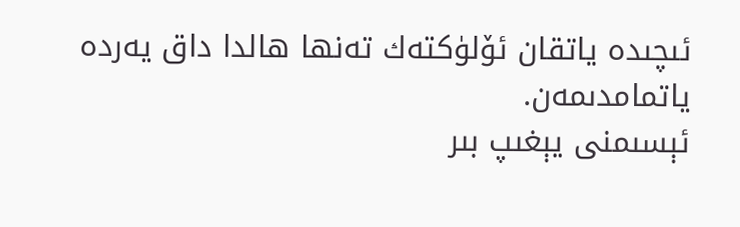ئىچىدە ياتقان ئۆلۈكتەك تەنھا ھالدا داق يەردە ياتمامدىمەن.
ئېسىمنى يېغىپ بىر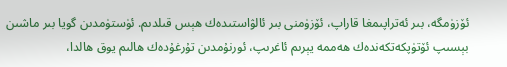ئۆزۈمگە، بىر ئەتراپىمغا قاراپ، ئۆزۈمنى بىر ئالۋاستىدەك ھېس قىلدىم. ئۈستۈمدىن گويا بىر ماشىن بېسىپ ئۆتۈپكەتكەندەك ھەممە يېرىم ئاغرىپ، ئورنۇمدىن تۇرغۇدەك ھالىم يوق ھالدا،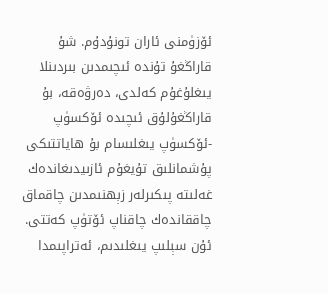ئۆزۈمنى ئاران تونۇدۇم. شۇ قاراڭغۇ تۇندە ئىچىمدىن بىردىنلا يىغلۇغۇم كەلدى، دەرۋەقە، بۇ قاراڭغۇلۇق ئىچىدە ئۆكسۈپ -ئۆكسۈپ يىغلىسام بۇ ھاياتتىكى پۇشمانلىق تۇيغۇم ئازىيدىغاندەك غەلىتە پىكىرلەر زېھنىمدىن چاقماق چاققاندەك چاقناپ ئۆتۈپ كەتتى. ئۇن سېلىپ يىغلىدىم، ئەتراپىمدا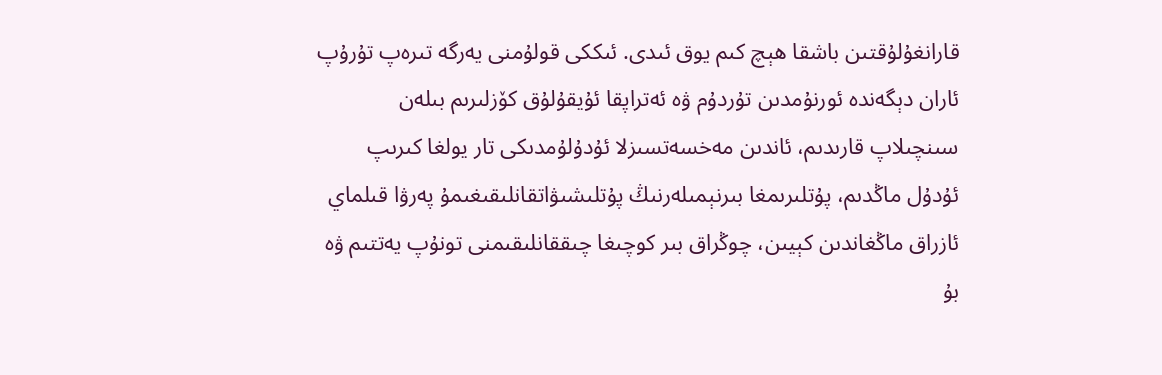قارانغۇلۇقتىن باشقا ھېچ كىم يوق ئىدى. ئىككى قولۇمنى يەرگە تىرەپ تۇرۇپ ئاران دېگەندە ئورنۇمدىن تۇردۇم ۋە ئەتراپقا ئۇيقۇلۇق كۆزلىرىم بىلەن سىنچىلاپ قارىدىم، ئاندىن مەخسەتسىزلا ئۇدۇلۇمدىكى تار يولغا كىرىپ ئۇدۇل ماڭدىم، پۇتلىرىمغا بىرنېمىلەرنىڭ پۇتلىشىۋاتقانلىقىغىمۇ پەرۋا قىلماي ئازراق ماڭغاندىن كېيىن، چوڭراق بىر كوچىغا چىققانلىقىمنى تونۇپ يەتتىم ۋە بۇ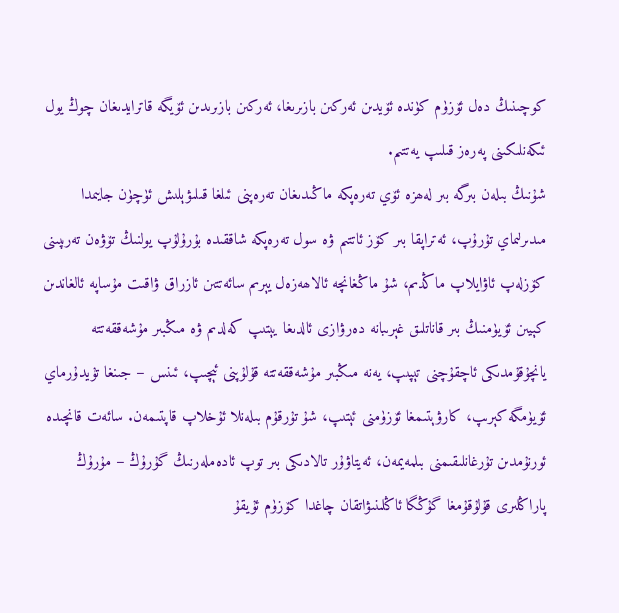كوچىنىڭ دەل ئۆزۈم كۈندە ئۆيدىن ئەركىن بازىرىغا، ئەركىن بازىرىدىن ئۆيگە قاترايدىغان چوڭ يول ئىكەنلىكىنى پەرەز قىلىپ يەتتىم.
شۇنىڭ بىلەن بىرگە بىر لەھزە ئۆي تەرەپكە ماڭىدىغان تەرەپنى ئىلغا قىلىۋېلىش ئۈچۈن جايىمدا مىدىرلىماي تۇرۇپ، ئەتراپقا بىر كۆز ئاتتىم ۋە سول تەرەپكە شاققىدە بۇرۇلۇپ يولنىڭ تۆۋەن تەرىپىنى كۆزلەپ ئاۋايلاپ ماڭدىم، شۇ ماڭغانچە ئالاھەزەل يېرىم سائەتتىن ئازراق ۋاقىت مۇساپە ئالغاندىن كېيىن ئۆيۈمنىڭ بىر قاناتلىق غېرىبانە دەرۋازى ئالدىغا يېتىپ كەلدىم ۋە مىڭبىر مۇشەققەتتە يانچۇقۇمدىكى ئاچقۇچنى تېپىپ، يەنە مىڭبىر مۇشەققەتتە قۇلۇپنى ئېچىپ، ئىنس – جىنغا تۇيدۇرماي ئۆيۈمگە كېرىپ، كارۋېتىمغا ئۆزۈمنى ئېتىپ، شۇ تۇرقۇم بىلەنلا ئۇخلاپ قاپتىمەن. سائەت قانچىدە ئورنۇمدىن تۇرغانلىقىمنى بىلمەيمەن، ئەيتاۋۇر تالادىكى بىر توپ ئادەملەرنىڭ گۇرۇڭ – مۇرۇڭ پاراڭلىرى قۇلۇقۇمغا گۇڭگا ئاڭلىنىۋاتقان چاغدا كۆزۈم ئۇيقۇ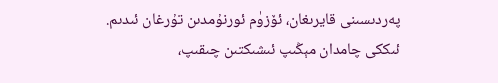پەردىسىنى قايرىغان، ئۆزۈم ئورنۇمدىن تۇرغان ئىدىم.
ئىككى چامدان مېڭىپ ئىشىكتىن چىقىپ،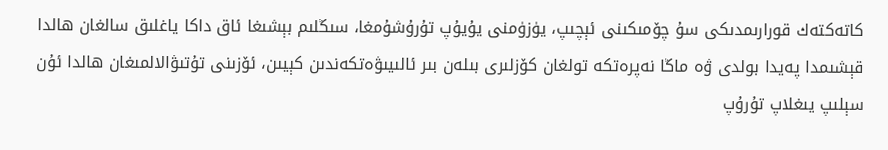كاتەكتەك قورارىمدىكى سۇ چۆمىكىنى ئېچىپ، يۈزۈمنى يۇيۇپ تۇرۇشۇمغا، سىڭلىم بېشىغا ئاق داكا ياغلىق سالغان ھالدا قېشىمدا پەيدا بولدى ۋە ماڭا نەپرەتكە تولغان كۆزلىرى بىلەن بىر ئالىيىۋەتكەندىن كېيىن، ئۆزىنى تۇتىۋالالمىغان ھالدا ئۇن سېلىپ يىغلاپ تۇرۇپ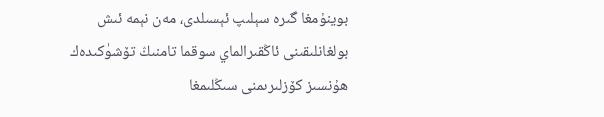بوينۇمغا گىرە سېلىپ ئېسىلدى، مەن نېمە ئىش بولغانلىقىنى ئاڭقىرالماي سوقما تامنىڭ تۆشۈكىدەك ھۇنسىز كۆزلىرىمنى سىڭلىمغا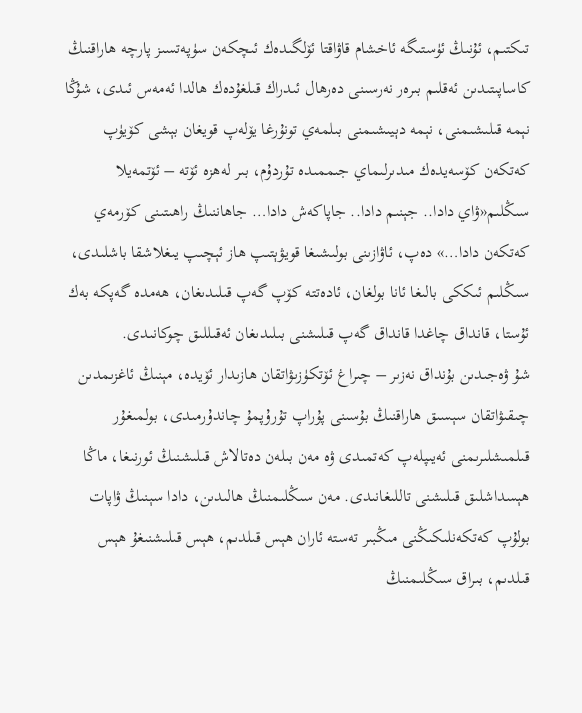تىكتىم، ئۇنىڭ ئۈستىگە ئاخشام قاۋاقتا ئۆلگىدەك ئىچكەن سۈپەتسىز پارچە ھاراقنىڭ كاساپىتىدىن ئەقلىم بىرەر نەرسىنى دەرھال ئىدراك قىلغۇدەك ھالدا ئەمەس ئىدى، شۇڭا نېمە قىلىشىمنى، نېمە دېيىشىمنى بىلمەي تونۇرغا يۆلەپ قويغان بېشى كۆيۈپ كەتكەن كۆسەيدەك مىدىرلىماي جىممىدە تۇردۇم، بىر لەھزە ئۆتە – ئۆتمەيلا سىڭلىم«ۋاي دادا.. جېنىم دادا.. جاپاكەش دادا… جاھاننىڭ راھىتىنى كۆرمەي كەتكەن دادا…» دەپ، ئاۋازىنى بولىشىغا قويۋېتىپ ھاز ئېچىپ يىغلاشقا باشلىدى، سىڭلىم ئىككى بالىغا ئانا بولغان، ئادەتتە كۆپ گەپ قىلىدىغان، ھەمدە گەپكە بەك ئۇستا، قانداق چاغدا قانداق گەپ قىلىشنى بىلىدىغان ئەقىللىق چوكانىدى.
شۇ ۋەجىدىن بۇنداق نەزىر – چىراغ ئۆتكۈزىۋاتقان ھازىدار ئۆيدە، مېنىڭ ئاغزىمدىن چىقىۋاتقان سېسىق ھاراقنىڭ بۇسىنى پۇراپ تۇرۇپمۇ چاندۇرمىدى، بولمىغۇر قىلمىشلىرىمنى ئەيىپلەپ كەتمىدى ۋە مەن بىلەن دەتالاش قىلىشنىڭ ئورنىغا، ماڭا ھېسداشلىق قىلىشنى تاللىغانىدى. مەن سىڭلىمنىڭ ھالىدىن، دادا سېنىڭ ۋاپات بولۇپ كەتكەنلىكىڭنى مىڭبىر تەستە ئاران ھېس قىلدىم، ھېس قىلىشنىغۇ ھېس قىلدىم، بىراق سىڭلىمنىڭ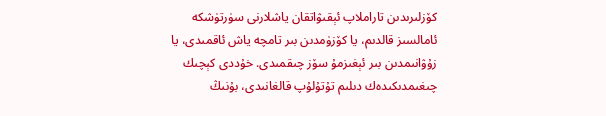كۆزلىرىدىن تاراملاپ ئېقىۋاتقان ياشلارنى سۈرتۈشكە ئامالسىز قالدىم، يا كۆزۈمدىن بىر تامچە ياش ئاقمىدى، يا زۇۋانىمدىن بىر ئېغىزمۇ سۆز چىقمىدى. خۇددى كېچىك چىغىمدىكىدەك دىلىم تۇتۇلۇپ قالغانىدى، بۇنىڭ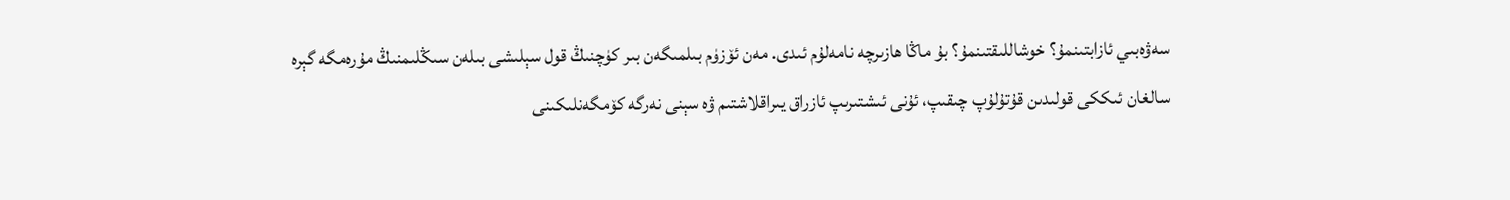سەۋەبىي ئازابتىنمۇ؟ خوشاللىقتىنمۇ؟ بۇ ماڭا ھازىرچە نامەلۇم ئىدى. مەن ئۆزۈم بىلمىگەن بىر كۈچنىڭ قول سېلىشى بىلەن سىڭلىمنىڭ مۇرەمگە گېرە سالغان ئىككى قولىدىن قۇتۇلۇپ چىقىپ، ئۇنى ئىشتىرىپ ئازراق يىراقلاشتىم ۋە سېنى نەرگە كۆمگەنلىكىنى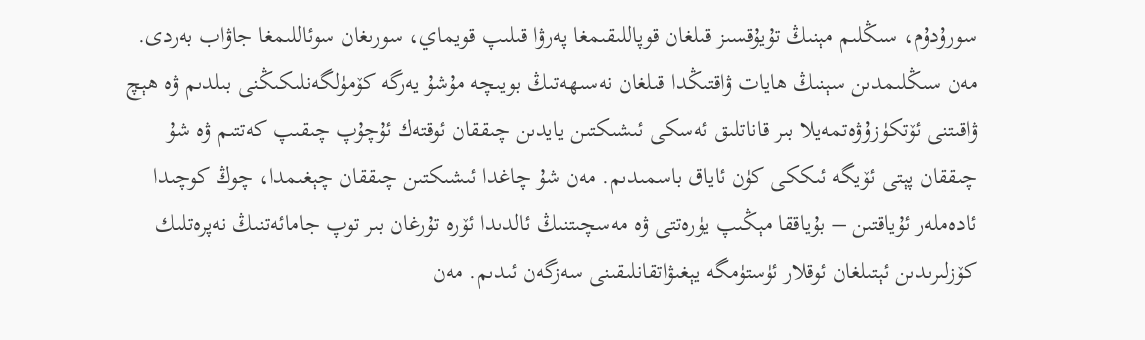سورۇدۇم، سىڭلىم مېنىڭ تۇيۇقسىز قىلغان قوپاللىقىمغا پەرۋا قىلىپ قويماي، سورىغان سوئاللىمغا جاۋاب بەردى.
مەن سىڭلىمدىن سېنىڭ ھايات ۋاقتىڭدا قىلغان نەسىھەتىڭ بويىچە مۇشۇ يەرگە كۆمۈلگەنلىكىڭنى بىلدىم ۋە ھېچ ۋاقىتنى ئۆتكۈزۇۋەتمەيلا بىر قاناتلىق ئەسكى ئىشىكتىن يايدىن چىققان ئوقتەك ئۇچۇپ چىقىپ كەتتىم ۋە شۇ چىققان پېتى ئۆيگە ئىككى كۈن ئاياق باسمىدىم. مەن شۇ چاغدا ئىشىكتىن چىققان چېغىمدا، چوڭ كوچىدا ئادەملەر ئۇياقتىن – بۇياققا مېڭىپ يۈرەتتى ۋە مەسچىتنىڭ ئالدىدا ئۆرە تۇرغان بىر توپ جامائەتنىڭ نەپرەتلىك كۆزلىرىدىن ئېتىلغان ئوقلار ئۈستۈمگە يېغىۋاتقانلىقىنى سەزگەن ئىدىم. مەن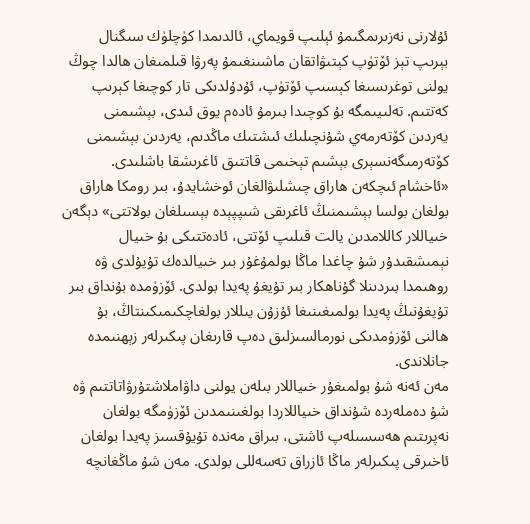ئۇلارنى نەزىرىمگىمۇ ئېلىپ قويماي، ئالدىمدا كۈچلۈك سىگنال بېرىپ تېز ئۆتۈپ كېتىۋاتقان ماشىنغىمۇ پەرۋا قىلمىغان ھالدا چوڭ يولنى توغرىسىغا كېسىپ ئۆتۈپ، ئۇدۇلدىكى تار كوچىغا كېرىپ كەتتىم. تەلىيىمگە بۇ كوچىدا بىرمۇ ئادەم يوق ئىدى، بېشىمنى يەردىن كۆتەرمەي شۇنچىلىك ئىشتىك ماڭدىم، يەردىن بېشىمنى كۆتەرمىگەنسېرى بېشىم تېخىمى قاتتىق ئاغرىشقا باشلىدى. «ئاخشام ئىچكەن ھاراق چىشلىۋالغان ئوخشايدۇ، بىر رومكا ھاراق بولغان بولسا بېشىمنىڭ ئاغرىقى شىپپېدە بېسىلغان بولاتتى» دېگەن خىياللار كاللامدىن يالت قىلىپ ئۆتتى، ئادەتتىكى بۇ خىيال نېمىشقىدۇر شۇ چاغدا ماڭا بولمۇغۇر بىر خىيالدەك تۇيۇلدى ۋە روھىمدا بىردىنلا گۇناھكار بىر تۇيغۇ پەيدا بولدى. ئۆزۈمدە بۇنداق بىر تۇيغۇنىڭ پەيدا بولمىغىنىغا ئۇزۇن يىللار بولغاچكىمىكىنتاڭ، بۇ ھالنى ئۆزۈمدىكى نورمالسىزلىق دەپ قارىغان پىكىرلەر زېھنىمدە جانلاندى.
مەن ئەنە شۇ بولمىغۇر خىياللار بىلەن يولنى داۋاملاشتۇرۋاتاتتىم ۋە شۇ دەملەردە شۇنداق خىياللاردا بولغىنىمدىن ئۆزۈمگە بولغان نەپرىتىم ھەسسىلەپ ئاشتى، بىراق مەندە تۇيۇقسىز پەيدا بولغان ئاخىرقى پىكىرلەر ماڭا ئازراق تەسەللى بولدى. مەن شۇ ماڭغانچە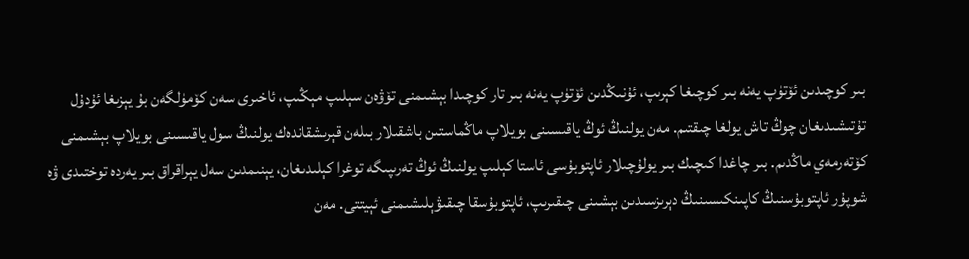بىر كوچىدىن ئۆتۈپ يەنە بىر كوچىغا كېرىپ، ئۇنىڭدىن ئۆتۈپ يەنە بىر تار كوچىدا بېشىمنى تۆۋەن سېلىپ مېڭىپ، ئاخىرى سەن كۆمۈلگەن بۇ يېزىغا ئۇدۇل تۇتىشىدىغان چوڭ تاش يولغا چىقتىم. مەن يولنىڭ ئوڭ ياقىسىنى بويلاپ ماڭماستىن باشقىلار بىلەن قېرىشقاندەك يولنىڭ سول ياقىسىنى بويلاپ بېشىمنى كۆتەرمەي ماڭدىم. بىر چاغدا كىچىك بىر يولۇچىلار ئاپتوبۇسى ئاستا كېلىپ يولنىڭ ئوڭ تەرىپىگە توغرا كېلىدىغان، يېنىمدىن سەل يېراقراق بىر يەردە توختىدى ۋە شوپۇر ئاپتوبۇسنىڭ كاپىنكىسىنىڭ دېرىزسىدىن بېشىنى چىقىرىپ، ئاپتوبۇسقا چىقىۋېلىشىمنى ئېيتتى. مەن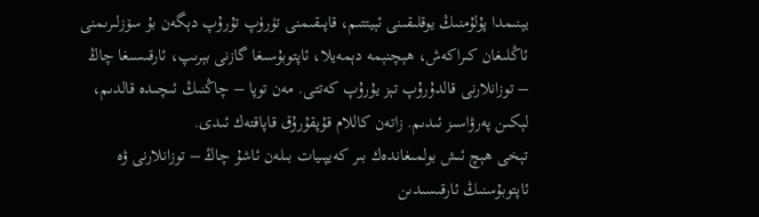يېنىمدا پۇلۇمنىڭ يوقلىقىنى ئېيتتىم، قاپىقىمنى تۈرۈپ تۇرۇپ دېگەن بۇ سۆزلىرىمنى ئاڭلىغان كىراكەش، ھېچنېمە دېمەيلا، ئاپتوبۇسىغا گازنى بېرىپ، ئارقىسىغا چاڭ – توزانلارنى قالدۇرۇپ تېز يۇرۇپ كەتتى. مەن توپا – چاڭنىڭ ئىچىدە قالدىم، لېكىن پەرۋاسىز ئىدىم. زاتەن كاللام قۇپقۇرۇق قاپاقتەك ئىدى.
تېخى ھېچ ئىش بولمىغاندەك بىر كەيپىيات بىلەن ئاشۇ چاڭ – توزانلارنى ۋە ئاپتوبۇسنىڭ ئارقىسىدىن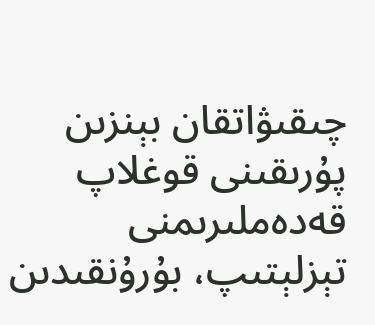چىقىۋاتقان بېنزىن پۇرىقىنى قوغلاپ قەدەملىرىمنى تېزلېتىپ، بۇرۇنقىدىن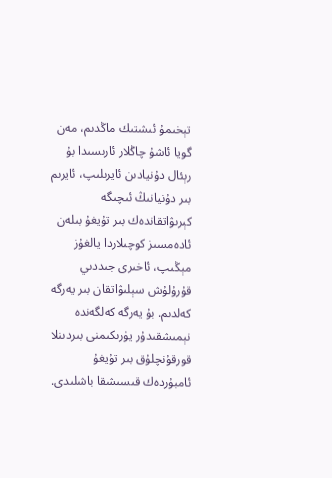تېخىمۇ ئىشتىك ماڭدىم، مەن گويا ئاشۇ چاڭلار ئارىسىدا بۇ رېئال دۇنيادىن ئايرىلىپ، ئايرىم بىر دۇنيانىڭ ئىچىگە كېرىۋاتقاندەك بىر تۇيغۇ بىلەن ئادەمسىز كوچىلاردا يالغۇز مېڭىپ، ئاخىرى جىددىي قۇرۇلۇش سېلىۋاتقان بىر يەرگە كەلدىم. بۇ يەرگە كەلگەندە نېمىشقىدۇر يۈرىكىمنى بىردىنلا قورقۇنچلۇق بىر تۇيغۇ ئامبۇردەك قىسىشقا باشلىدى.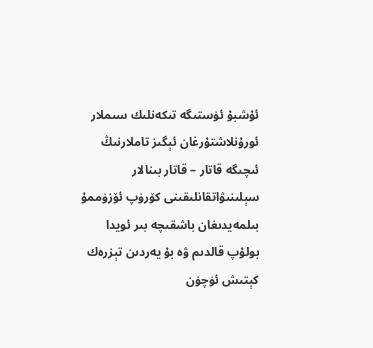ئۇشبۇ ئۈستىگە تىكەنلىك سىملار ئورۇنلاشتۇرغان ئېگىز تاملارنىڭ ئىچىگە قاتار – قاتار بىنالار سېلىنىۋاتقانلىقىنى كۆرۈپ ئۆزۈممۇ بىلمەيدىغان باشقىچە بىر ئويدا بولۇپ قالدىم ۋە بۇ يەردىن تېزرەك كېتىش ئۈچۈن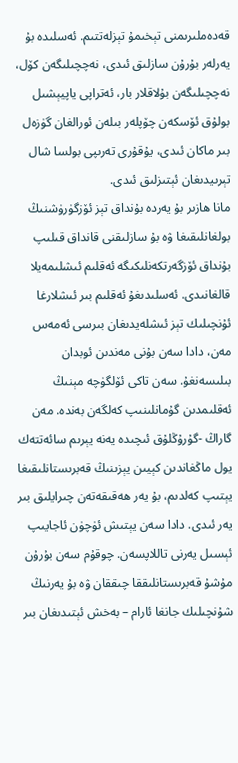قەدەملىرىمنى تېخىمۇ تېزلەتتىم. ئەسلىدە بۇ يەرلەر بۇرۇن سازلىق ئىدى، نەچچىلىگەن كۆل، نەچچىلىگەن بۇلاقلار بار، ئەتراپى ياپيېشىل بولۇق ئۆسكەن چۆپلەر بىلەن ئورالغان گۈزەل بىر ماكان ئىدى، يۇقۇرى تەرىپى بولسا شال تېرىيدىغان ئېتىزلىق ئىدى.
مانا ھازىر بۇ يەردە بۇنداق تېز ئۆزگۈرۈشنىڭ بولغانلىقىغا ۋە بۇ سازلىقنى قانداق قىلىپ بۇنداق ئۆزگەرتكەنلىكىگە ئەقلىم ئىشلىمەيلا قالغانىدى. ئەسلىدىغۇ ئەقلىم بىر ئىشلارغا ئۇنچىلىك تېز ئىشلەيدىغان بىرسى ئەمەس مەن، دادا سەن بۇنى مەندىن ئوبدان بىلىسەنغۇ. سەن تاكى ئۆلگۈچە مېنىڭ ئەقلىمدىن گۇمانلىنىپ كەلگەن بەندە. مەن گاراڭ -گۇرۇڭلۇق ئىچىدە يەنە يېرىم سائەتتەك يول ماڭغاندىن كېيىن يېزىنىڭ قەبرىستانلىقىغا يېتىپ كەلدىم، بۇ يەر ھەقىقەتەن چىرايلىق بىر يەر ئىدى. دادا سەن يېتىش ئۈچۈن ئاجايىپ ئېسىل يەرنى تاللاپسەن. چوقۇم سەن بۇرۇن مۇشۇ قەبرىستانلىققا چىققان ۋە بۇ يەرنىڭ شۇنچىلىك جانغا ئارام – بەخش ئېتىدىغان بىر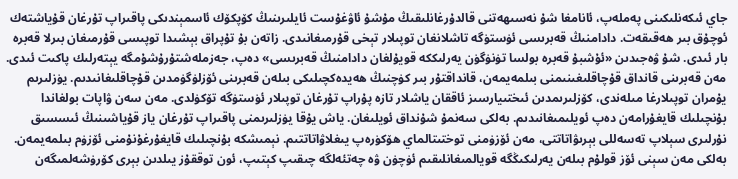جاي ئىكەنلىكىنى پەملەپ، ئانامغا شۇ نەسىھەتنى قالدۇرغانلىقىڭ مۇشۇ ئاۋغۇست ئايلىرىنىڭ كۆپكۆك ئاسمېندىكى پاقىراپ تۇرغان قۇياشتەك ئوچۇق بىر ھەقىقەت. دادامنىڭ قەبرىسى ئۈستۈگە تاشلانغان توپىلار تېخى قۇرمىغانىدى. زاتەن بۇ تۇپراق بېشىدا توپىسى قۇرمىغان بىرلا قەبرە بار ئىدى. شۇ ۋەجىدىن «ئۇشبۇ قەبرە بولسا تۈنۈگۈن يەرلىككە قويۇلغان دادامنىڭ قەبرىسى» دەپ، جەزملەشتۇرۇشۇمگە يېتەرلىك پاكىت ئىدى.
مەن قەبرىنى قانداق قۇچاقلىغىنىمنى بىلمەيمەن، قانداقتۇر بىر كۈچنىڭ ھەيدەكچىلىكى بىلەن قەبرىنى ئۆزلۈگۈمدىن قۇچاقلىغانىدىم. يۈزلىرىم يۇمران توپىلارغا مىلەندى، كۆزلىرىمدىن ئىختىيارسىز ئاققان ياشلار تازە پۇراپ تۇرغان توپىلار ئۈستۈگە تۆكۈلدى. مەن سەن ۋاپات بولغاندا بۇنچىلىك قايغۇرامەن دەپ ئويلىمىغانىدىم. بەلكى سەنمۇ شۇنداق ئويلىغان. ياش يۇقا يۈزلىرىمنى پاقىراپ تۇرغان ياز قۇياشىنىڭ ئىسسىق نۇرلىرى سېلاپ تەسەللى بېرىۋاتاتتى، مەن ئۆزۈمنى توختىتالماي ھۆكۈرەپ يىغلاۋاتاتتىم. نېمىشكە بۇنچىلىك قايغۇرغۇنۇمنى ئۆزۈم بىلمەيمەن. بەلكى مەن سېنى ئۆز قولۇم بىلەن يەرلىكىڭگە قويالمىغانلىقىم ئۈچۈن ۋە چەتئەلگە چىقىپ كېتىپ، ئون توققۇز يىلدىن بېرى كۆرۈشەلمىگەن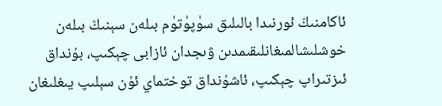ئاكامنىڭ ئورنىدا بالىلىق سۈپۈتۈم بىلەن سېنىڭ بىلەن خوشلىشالمىغانلىقىمدىن ۋىجدان ئازابى چېكىپ، بۇنداق ئىزتىراپ چېكىپ، ئاشۇنداق توختماي ئۇن سېلىپ يىغلىغان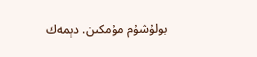بولۇشۇم مۇمكىن. دېمەك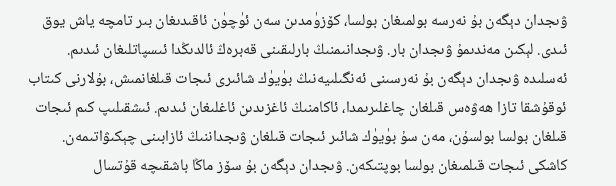ۋىجدان دېگەن بۇ نەرسە بولمىغان بولسا، كۆزۈمدىن سەن ئۈچۈن ئاقىدىغان بىر تامچە ياش يوق ئىدى. لېكىن مەندىمۇ ۋىجدان بار. ۋىجدانىمنىڭ بارلىقىنى قەبرەڭ ئالدىڭدا ئىسپاتلىغان ئىدىم.
ئەسلىدە ۋىجدان دېگەن بۇ نەرسىنى ئەنگىلىيەنىڭ بۈيۈك شائىرى ئىجات قىلغانمىش، بۇلارنى كىتاب ئوقۇشقا تازا ھەۋەس قىلغان چاغلىرىمدا، ئاكامنىڭ ئاغزىدىن ئاغلىغان ئىدىم. ئىشقىلىپ كىم ئىجات قىلغان بولسا بولسۇن، مەن سۇ بۈيۈك شائىر ئىجات قىلغان ۋىجداننىڭ ئازابىنى چېكىۋاتىمەن. كاشكى ئىجات قىلمىغان بولسا بوپتىكەن. ۋىجدان دېگەن بۇ سۆز ماڭا باشقىچە قۇتسال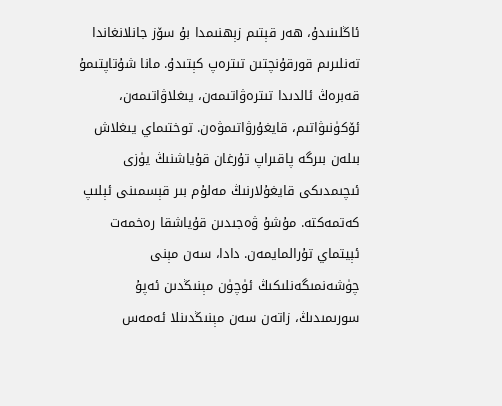ئاڭلىنىدۇ، ھەر قېتىم زېھنىمدا بۇ سۆز جانلانغاندا تەنلىرىم قورقۇنچتىن تىترەپ كېتىدۇ. مانا شۇتاپتىمۇ قەبرەڭ ئالدىدا تىترەۋاتىمەن، يىغلاۋاتىمەن، ئۆكۈنىۋاتىم، قايغۇرۋاتىمۋەن. توختىماي يىغلاش بىلەن بىرگە پاقىراپ تۇرغان قۇياشنىڭ يۈزى ئىچىمدىكى قايغۇلارنىڭ مەلۇم بىر قېسمىنى ئېلىپ كەتمەكتە. مۇشۇ ۋەجىدىن قۇياشقا رەخمەت ئېيتماي تۇرالمايمەن. دادا، سەن مېنى چۈشەنمىگەنلىكىڭ ئۈچۈن مېنىڭدىن ئەپۇ سورىمىدىڭ، زاتەن سەن مېنىڭدىنلا ئەمەس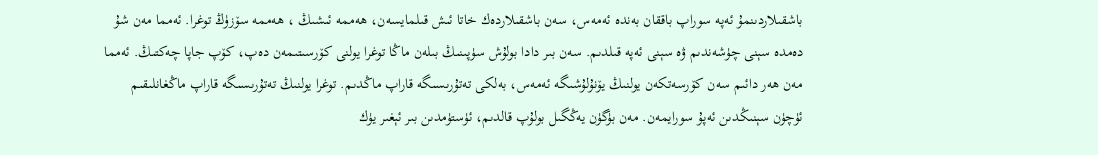باشقىلاردىنمۇ ئەپە سوراپ باققان بەندە ئەمەس، سەن باشقىلاردەك خاتا ئىش قىلمايسەن، ھەممە ئىشىڭ ، ھەممە سۆزۈڭ توغرا. ئەمما مەن شۇ دەمدە سېنى چۈشەندىم ۋە سېنى ئەپە قىلدىم. سەن بىر دادا بولۇش سۈپىنىڭ بىلەن ماڭا توغرا يولنى كۆرسىتىمەن دەپ، كۆپ جاپا چەكتىڭ. ئەمما مەن ھەر دائىم سەن كۆرسەتكەن يولنىڭ يۆنۇلۇشىگە ئەمەس، بەلكى تەتۇرىسىگە قاراپ ماڭدىم. توغرا يولنىڭ تەتۇرىسىگە قاراپ ماڭغانلىقىم ئۈچۈن سېنىڭدىن ئەپۇ سورايمەن. مەن بۈگۈن يەڭگىل بولۇپ قالدىم، ئۈستۈمدىن بىر ئېغىر يۈك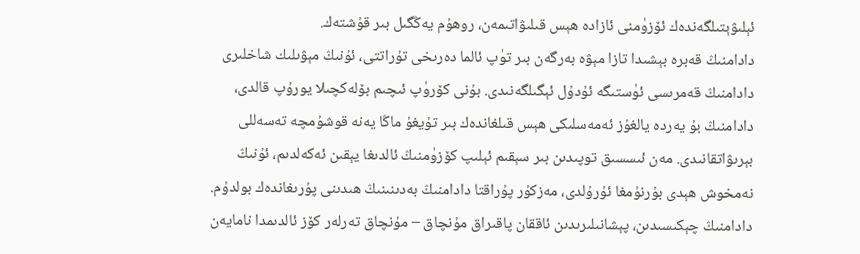ئېلىۋېتىلگەندەك ئۆزۈمنى ئازادە ھېس قىلىۋاتىمەن، روھۇم يەڭگىل بىر قۇشتەك.
دادامنىڭ قەبرە بېشىدا تازا مېۋە بەرگەن بىر تۈپ ئالما دەرىخى تۇراتتى، ئۇنىڭ مېۋىلىك شاخلىرى دادامنىڭ قەمرىسى ئۈستىگە ئۇدۇل ئېگىلگەنىدى. بۇنى كۆرۈپ ئىچىم بۆلەكچىلا يورۇپ قالدى، دادامنىڭ بۇ يەردە يالغۇز ئەمەسلىكى ھېس قىلغاندەك بىر تۇيغۇ ماڭا يەنە قوشۇمچە تەسەللى بېرىۋاتقانىدى. مەن ئىسسىق توپىدىن بىر سېقىم ئېلىپ كۆزۈمنىڭ ئالدىغا يېقىن ئەكەلدىم، ئۇنىڭ نەمخوش ھېدى بۇرنۇمغا ئۇرۇلدى، مەزكۇر پۇراقتا دادامنىڭ بەدىنىنىڭ ھىدىنى پۇرىغاندەك بولدۇم. دادامنىڭ چېكىسىدىن، پېشانىلىرىدىن ئاققان پاقىراق مۇنچاق – مۇنچاق تەرلەر كۆز ئالدىمدا نامايەن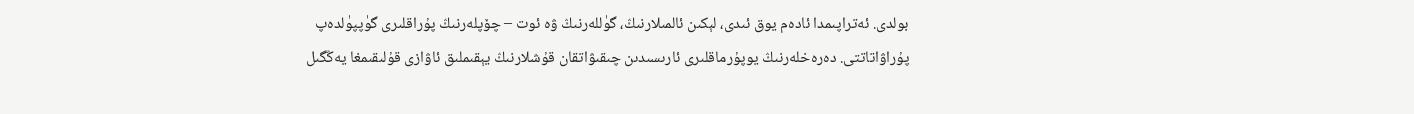بولدى. ئەتراپىمدا ئادەم يوق ئىدى، لېكىن ئالمىلارنىڭ، گۈللەرنىڭ ۋە ئوت – چۆپلەرنىڭ پۇراقلىرى گۈپپۈلدەپ پۇراۋاتاتتى. دەرەخلەرنىڭ يوپۇرماقلىرى ئارىسىدىن چىقىۋاتقان قۇشلارنىڭ يېقىملىق ئاۋازى قۇلىقىمغا يەڭگىل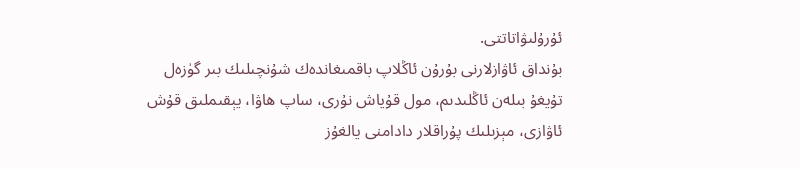ئۇرۇلىۋاتاتتى.
بۇنداق ئاۋازلارنى بۇرۇن ئاڭلاپ باقمىغاندەك شۇنچىلىك بىر گۈزەل تۇيغۇ بىلەن ئاڭلىدىم، مول قۇياش نۇرى، ساپ ھاۋا، يېقىملىق قۇش ئاۋازى، مېزىلىك پۇراقلار دادامنى يالغۇز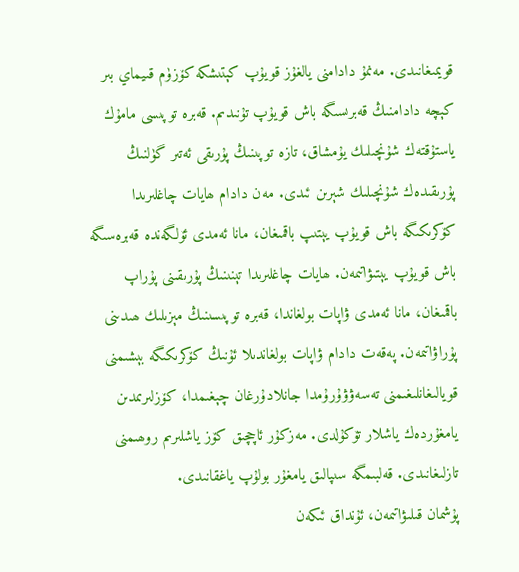قويمىغانىدى. مەنمۇ دادامنى يالغۇز قويۇپ كېتىشكە كۆزۈم قىيماي بىر كېچە دادامنىڭ قەبرىسىگە باش قويۇپ تۇنىدىم. قەبرە توپىسى مامۇك ياستۇقتەك شۇنچىلىك يۇمشاق، تازە توپىنىڭ پۇرىقى ئەتىر گۈلنىڭ پۇرىقىدەك شۇنچىلىك شېرىن ئىدى. مەن دادام ھايات چاغلىرىدا كۆكرىكىگە باش قويۇپ يېتىپ باقمىغان، مانا ئەمدى ئۆلگەندە قەبرەسىگە باش قويۇپ يېتىۋاتىمەن. ھايات چاغلىرىدا تېنىنىڭ پۇرىقىنى پۇراپ باقمىغان، مانا ئەمدى ۋاپات بولغاندا، قەبرە توپىسىنىڭ مېزىلىك ھىدىنى پۇراۋاتىمەن. پەقەت دادام ۋاپات بولغاندىلا ئۇنىڭ كۆكرىكىگە بېشىمنى قويالىغانلىغىمنى تەسەۋۋۇرۇمدا جانلادۇرغان چېغىمدا، كۆزلىرىمدىن يامغۇردەك ياشلار تۆكۇلدى. مەزكۇر ئاچچىق كۆز ياشلىرىم روھىمنى تازلىغانىدى. قەلبىمگە سىپالىق يامغۇر بولۇپ ياغقانىدى.
پۇشمان قىلىۋاتىمەن، ئۇنداق ئىكەن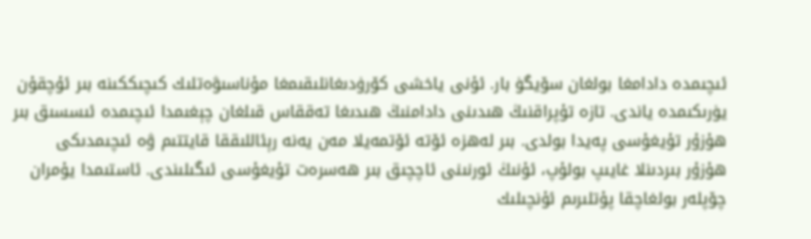ئىچىمدە دادامغا بولغان سۆيگۈ بار. ئۇنى ياخشى كۆرۈدىغانلىقىمغا مۇناسىۋەتلىك كىچىككىنە بىر ئۇچقۇن يۈرىكىمدە ياندى. تازە تۇپراقنىڭ ھىدىنى دادامنىڭ ھىدىغا تەققاس قىلغان چېغىمدا ئىچىمدە ئىسسىق بىر ھۇزۇر تۇيغۇسى پەيدا بولدى. بىر لەھزە ئۆتە ئۆتمەيلا مەن يەنە رېئاللىققا قايتتىم ۋە ئىچىمدىكى ھۇزۇر بىردىنلا غايىپ بولۇپ، ئۇنىڭ ئورنىنى ئاچچىق بىر ھەسرەت تۇيغۇسى ئىگىلىندى. ئاستىمدا يۇمران چۆپلەر بولغاچقا پۇتلىرىم ئۇنچىلىك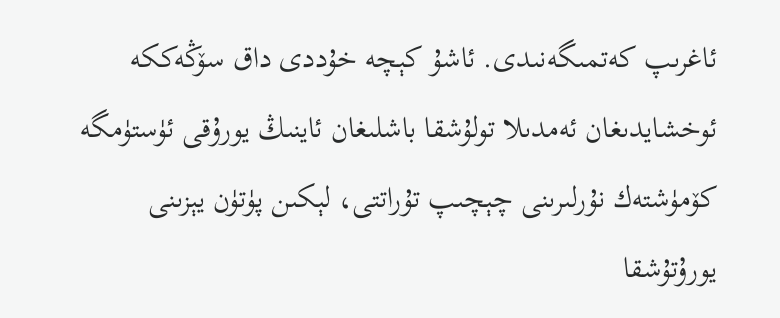ئاغرىپ كەتمىگەنىدى. ئاشۇ كېچە خۇددى داق سۆڭەككە ئوخشايدىغان ئەمدىلا تولۇشقا باشلىغان ئاينىڭ يورۇقى ئۈستۈمگە كۆمۈشتەك نۇرلىرىنى چېچىپ تۇراتتى، لېكىن پۈتۈن يېزىنى يورۇتۇشقا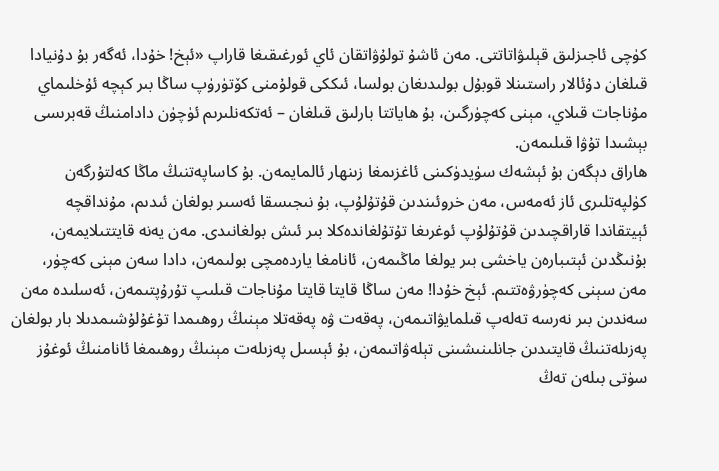كۈچى ئاجىزلىق قېلىۋاتاتتى. مەن ئاشۇ تولۇۋاتقان ئاي ئورغىقىغا قاراپ «ئېخ! خۇدا، ئەگەر بۇ دۇنيادا قىلغان دۇئالار راستىنلا قوبۇل بولىدىغان بولسا، ئىككى قولۇمنى كۆتۈرۈپ ساڭا بىر كېچە ئۇخلىماي مۇناجات قىلاي، مېنى كەچۈرگىن، بۇ ھاياتتا بارلىق قىلغان – ئەتكەنلىرىم ئۈچۈن دادامنىڭ قەبرىسى بېشىدا تۇۋا قىلىمەن.
ھاراق دېگەن بۇ ئېشەك سۈيدۈكىنى ئاغزىمغا زىنھار ئالمايمەن. بۇ كاساپەتنىڭ ماڭا كەلتۇرگەن كۈلپەتلىرى ئاز ئەمەس، مەن خروئىندىن قۇتۇلۇپ، بۇ نىجىسقا ئەسىر بولغان ئىدىم، مۇنداقچە ئېيتقاندا قاراقچىدىن قۇتۇلۇپ ئوغرىغا تۇتۇلغاندەكلا بىر ئىش بولغانىدى. مەن يەنە قايتتىلايمەن، بۇنىڭدىن ئېتىبارەن ياخشى بىر يولغا ماڭىمەن، ئانامغا ياردەمچى بولىمەن، دادا سەن مېنى كەچۈر، مەن سېنى كەچۈرۋەتتىم. ئېخ خۇدا! مەن ساڭا قايتا قايتا مۇناجات قىلىپ تۇرۇپتىمەن، ئەسلىدە مەن سەندىن بىر نەرسە تەلەپ قىلمايۋاتىمەن، پەقەت ۋە پەقەتلا مېنىڭ روھىمدا تۇغۇلۇشىمدىلا بار بولغان پەزىلەتنىڭ قايتىدىن جانلىنىشىنى تېلەۋاتىمەن، بۇ ئېسىل پەزىلەت مېنىڭ روھىمغا ئانامنىڭ ئوغۇز سۈتى بىلەن تەڭ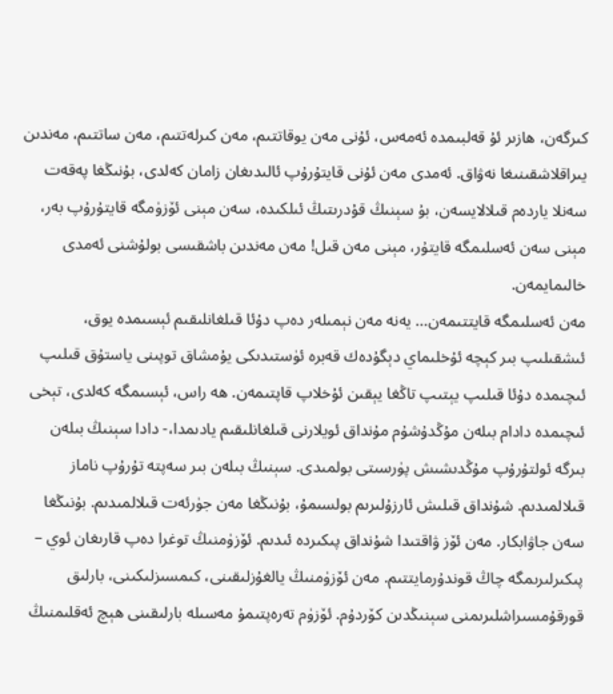كىرگەن، ھازىر ئۇ قەلبىمدە ئەمەس، ئۇنى مەن يوقاتتىم، مەن كىرلەتتىم، مەن ساتتىم، مەندىن يىراقلاشقىنىغا نەۋاق. ئەمدى مەن ئۇنى قايتۇرۇپ ئالىدىغان زامان كەلدى، بۇنىڭغا پەقەت سەنلا ياردەم قىلالايسەن، بۇ سېنىڭ قۇدرىتىڭ ئىلكىدە، سەن مېنى ئۆزۈمگە قايتۇرۇپ بەر، مېنى سەن ئەسلىمگە قايتۇر، مېنى مەن قىل! مەن مەندىن باشقىسى بولۇشنى ئەمدى خالىمايمەن.
مەن ئەسلىمگە قايتتىمەن… يەنە مەن نېمىلەر دەپ دۇئا قىلغانلىقىم ئېسىمدە يوق، ئىشقىلىپ بىر كېچە ئۇخلىماي دېگۇدەك قەبرە ئۈستىدىكى يۇمشاق توپىنى ياستۇق قىلىپ ئىچىمدە دۇئا قىلىپ يېتىپ تاڭغا يېقىن ئۇخلاپ قاپتىمەن. ھە راس، ئېسىمگە كەلدى، تېخى ئىچىمدە دادام بىلەن مۇڭدۇشۇم مۇنداق ئويلارنى قىلغانلىقىم يادىمدا،- دادا سېنىڭ بىلەن بىرگە ئولتۇرۇپ مۇڭدىشىش پۈرسىتى بولمىدى. سېنىڭ بىلەن بىر سەپتە تۇرۇپ ناماز قىلالمىدىم. شۇنداق قىلىش ئارزۇلىرىم بولسىمۇ، بۇنىڭغا مەن جۈرئەت قىلالمىدىم. بۇنىڭغا سەن جاۋابكار. مەن ئۆز ۋاقتىدا شۇنداق پىكىردە ئىدىم. ئۆزۈمنىڭ توغرا دەپ قارىغان ئوي – پىكىرلىرىمگە چاڭ قوندۇرمايتتىم. مەن ئۆزۈمنىڭ يالغۇزلىقىنى، كىمسىزلىكىنى، بارلىق قورقۇمسىراشلىرىمنى سېنىڭدىن كۆردۇم. ئۆزۈم تەرەپتىمۇ مەسىلە بارلىقىنى ھېچ ئەقلىمنىڭ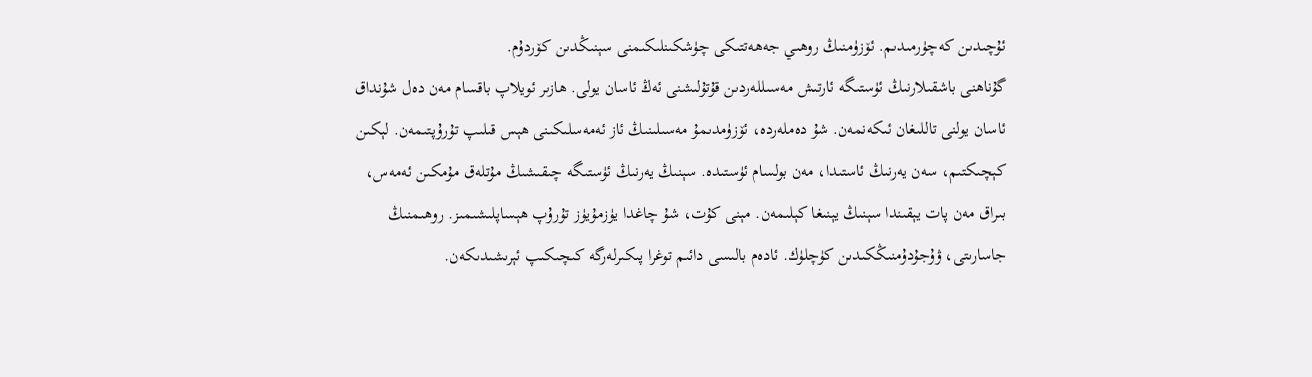ئۇچىدىن كەچۈرمىدىم. ئۆزۈمنىڭ روھىي جەھەتتىكى چۈشكىنلىكىمنى سېنىڭدىن كۆردۇم.
گۇناھنى باشقىلارنىڭ ئۈستىگە ئارتىش مەسىللەردىن قۇتۇلىشنى ئەڭ ئاسان يولى. ھازىر ئويلاپ باقسام مەن دەل شۇنداق ئاسان يولنى تاللىغان ئىكەنمەن. شۇ دەملەردە، ئۆزۈمدىمۇ مەسىلىنىڭ ئاز ئەمەسلىكىنى ھېس قىلىپ تۇرۇپتىمەن. لېكىن كېچىكتىم، سەن يەرنىڭ ئاستىدا، مەن بولسام ئۈستىدە. سېنىڭ يەرنىڭ ئۈستىگە چىقىشىڭ مۇتلەق مۇمكىن ئەمەس، بىراق مەن پات يېقىندا سېنىڭ يېنىغا كېلىمەن. مېنى كۇت، شۇ چاغدا يۈزمۇيۈز تۇرۇپ ھېساپلىشىمىز. روھىمنىڭ جاسارىتى، ۋۇجۇدۇمنىڭكىدىن كۈچلۈك. ئادەم بالىسى دائىم توغرا پىكىرلەرگە كىچىكىپ ئېرىشىدىكەن.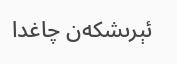ئېرىشكەن چاغدا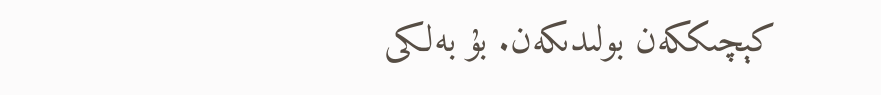كېچىككەن بولىدىكەن. بۇ بەلكى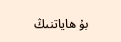بۇ ھاياتنىڭ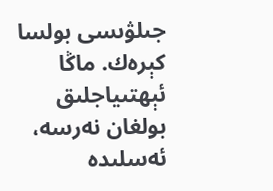جىلۋىسى بولسا كېرەك. ماڭا ئېھتىياجلىق بولغان نەرسە، ئەسلىدە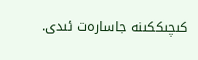كىچىككىنە جاسارەت ئىدى.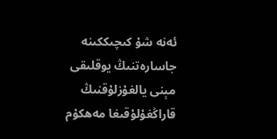ئەنە شۇ كىچىككىنە جاسارەتنىڭ يوقلىقى مېنى يالغۇزلۇقنىڭ قاراڭغۇلۇقىغا مەھكۇم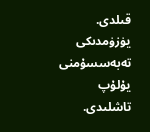قىلدى. يۈزۈمدىكى تەبەسسۇمنى يۇلۇپ تاشلىدى.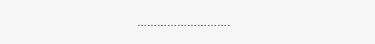……………………….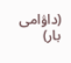(داۋامى بار)